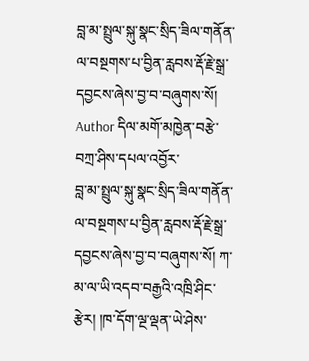བླ་མ་སྤྲུལ་སྐུ་སྣང་སྲིད་ཟིལ་གནོན་ལ་བསྔགས་པ་བྱིན་རླབས་རྡོ་རྗེ་སྒྲ་དབྱངས་ཞེས་བྱ་བ་བཞུགས་སོ།
Author དིལ་མགོ་མཁྱེན་བརྩེ་བཀྲ་ཤིས་དཔལ་འབྱོར་
བླ་མ་སྤྲུལ་སྐུ་སྣང་སྲིད་ཟིལ་གནོན་ལ་བསྔགས་པ་བྱིན་རླབས་རྡོ་རྗེ་སྒྲ་དབྱངས་ཞེས་བྱ་བ་བཞུགས་སོ། ཀ་མ་ལ་ཡི་འདབ་བརྒྱའི་འཁྲི་ཤིང་རྩེར། །ཁ་དོག་ལྔ་ལྡན་ཡེ་ཤེས་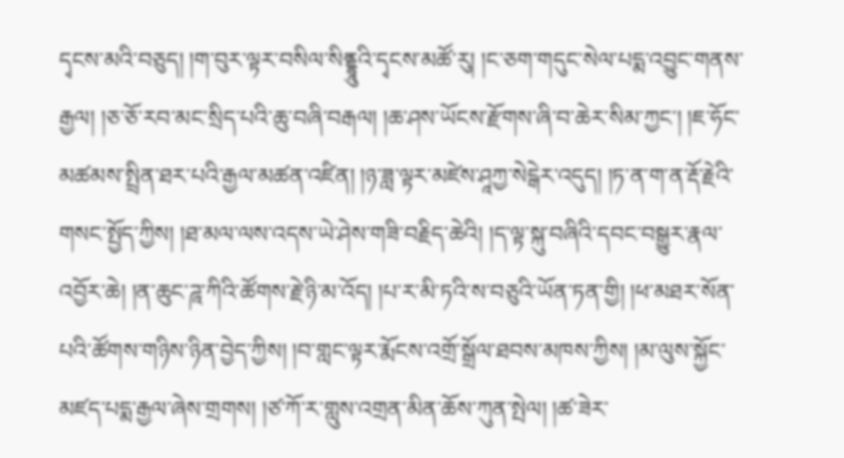དྭངས་མའི་བཅུད། །ག་བུར་ལྟར་བསིལ་སིནྡྷཱུའི་དྭངས་མཚོ་རུ། །ང་ཅག་གདུང་སེལ་པདྨ་འབྱུང་གནས་རྒྱལ། །ཅ་ཅོ་རབ་མང་སྲིད་པའི་ཆུ་བཞི་བརྒལ། །ཆ་ཤས་ཡོངས་རྫོགས་ཞི་བ་ཆེར་སིམ་ཀྱང་། །ཇ་ཧོང་མཚམས་སྤྲིན་ཐར་པའི་རྒྱལ་མཚན་འཛིན། །ཉ་ཟླ་ལྟར་མཛེས་ཤཱཀྱ་སེངྒེར་འདུད། །ཏ་ན་ག་ན་རྡོ་རྗེའི་གསང་སྤྱོད་ཀྱིས། །ཐ་མལ་ལས་འདས་ཡེ་ཤེས་གཟི་བརྗིད་ཆེའི། །ད་ལྟ་སྐུ་བཞིའི་དབང་བསྒྱུར་རྣལ་འབྱོར་ཆེ། །ན་ཆུང་ཌཱ་ཀིའི་ཚོགས་རྗེ་ཉི་མ་འོད། །པ་ར་མི་ཏའི་ས་བཅུའི་ཡོན་ཏན་གྱི། །ཕ་མཐར་སོན་པའི་ཚོགས་གཉིས་ཉིན་བྱེད་ཀྱིས། །བ་གླང་ལྟར་རྨོངས་འགྲོ་སྒྲོལ་ཐབས་མཁས་ཀྱིས། །མ་ལུས་སྐྱོང་མཛད་པདྨ་རྒྱལ་ཞེས་གྲགས། །ཙ་ཀོ་ར་གླུས་འགྲན་མིན་ཆོས་ཀུན་སྤེལ། །ཚ་ཟེར་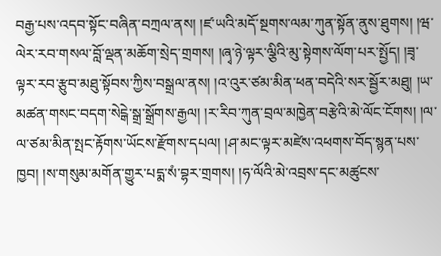བརྒྱ་པས་འདབ་སྟོང་བཞིན་བཀྲལ་ནས། །ཛ་ཡའི་མདོ་སྔགས་ལམ་ཀུན་སྟོན་ནུས་ཐུགས། །ཝ་ལེར་རབ་གསལ་བློ་ལྡན་མཆོག་སྲེད་གྲགས། །ཞྭ་ཉེ་ལྟར་ལྕིའི་མུ་སྟེགས་ལོག་པར་སྤྱོད། །ཟྭ་ལྟར་རབ་རྩུབ་མཐུ་སྟོབས་ཀྱིས་བསྒྲལ་ནས། །འ་འུར་ཙམ་མིན་ཕན་བདེའི་སར་སྦྱོར་མཐུ། །ཡ་མཚན་གསང་བདག་སེངྒེ་སྒྲ་སྒྲོགས་རྒྱལ། །ར་རིབ་ཀུན་བྲལ་མཁྱེན་བརྩེའི་མེ་ལོང་ངོགས། །ལ་ལ་ཙམ་མིན་སྤང་རྟོགས་ཡོངས་རྫོགས་དཔལ། །ཤ་མང་ལྟར་མཛེས་འཕགས་བོད་སྙན་པས་ཁྱབ། །ས་གསུམ་མགོན་གྱུར་པདྨ་སཾ་བྷར་གྲགས། །ཧ་ལོའི་མེ་འབྲས་དང་མཚུངས་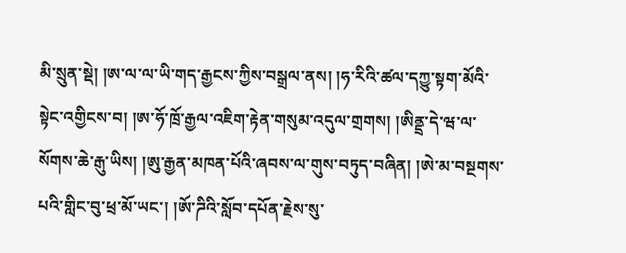མི་སྲུན་སྡེ། །ཨ་ལ་ལ་ཡི་གད་རྒྱངས་ཀྱིས་བསྒྲལ་ནས། །ཧ་རིའི་ཚལ་དཀྱུ་སྟག་མོའི་སྟེང་འགྱིངས་བ། །ཨ་ཧོ་ཁྲོ་རྒྱལ་འཇིག་རྟེན་གསུམ་འདུལ་གྲགས། །ཨིནྡྲ་དེ་ཝ་ལ་སོགས་ཆེ་རྒུ་ཡིས། །ཨུ་རྒྱན་མཁན་པོའི་ཞབས་ལ་གུས་བཏུད་བཞིན། །ཨེ་མ་བསྔགས་པའི་གླིང་བུ་ཕྲ་མོ་ཡང་། །ཨོ་ཌིའི་སློབ་དཔོན་རྗེས་སུ་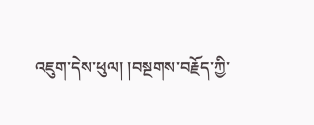འཇུག་དེས་ཕུལ། །བསྔགས་བརྗོད་ཀྱི་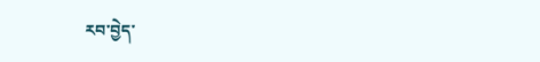རབ་བྱེད་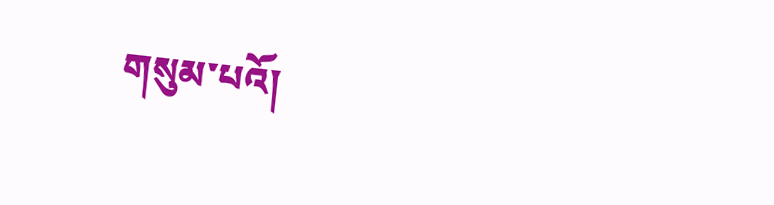གསུམ་པའོ།